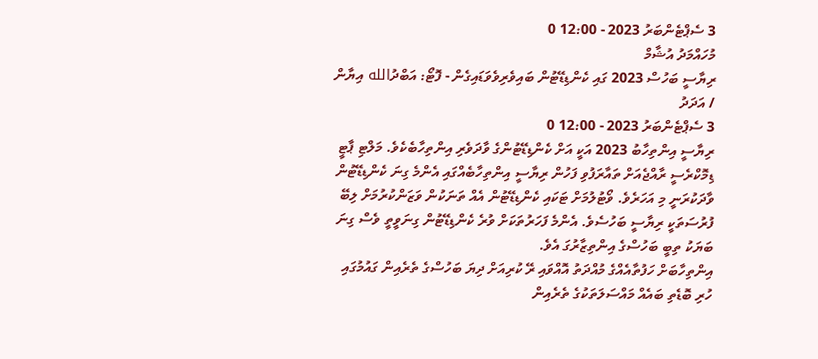3 ސެޕްޓެންބަރު 2023 - 12:00 0
މުހައްމަދު އުޝާމް
ރިޔާސީ ބަހުސް 2023 ގައި ކެންޑިޑޭޓުން ބައިވެރިވެވަޑައިގެން - ފޮޓޯ: އަބްދުالله އިޔާން / އަދަދު
3 ސެޕްޓެންބަރު 2023 - 12:00 0
ރިޔާސީ އިންތިހާބު 2023 އަކީ އަށް ކެންޑިޑޭޓުންގެ ވާދަވެރި އިންތިހާބެކެވެ. މަލްޓި ޕާޓީ ޑިމޮކްރެސީ ރާއްޖެއަށް ތައާރަފުވި ފަހުން ރިޔާސީ އިންތިހާބެއްގައި އެންމެ ގިނަ ކެންޑިޑޭޓުން ވާދަކުރަނީ މި އަހަރެވެ. ވޯޓުލުމަށް ޓަކައި ކެންޑިޑޭޓުން އެއް ތަނަކުން ވަޒަންކުރުމަށް ލިބޭ ފުރުސަތަކީ ރިޔާސީ ބަހުސެވެ. އެންމެ ފަހަރުތަކަށް ވުރެ ކެންޑިޑޭޓުން ގިނަވީތީ ވެސް ގިނަ ބަޔަކު ތިބީ ބަހުސްގެ އިންތިޒާރުގަ އެވެ.
އިންތިހާބަށް ހަފުތާއެއްގެ މުއްދަތު އޮއްވައި ރޭ ކުރިއަށް ދިޔަ ބަހުސްގެ ތެރެއިން ގައުމުގައި ހުރި ބޮޑެތި ބައެއް މައްސަލަތަކުގެ ތެރެއިން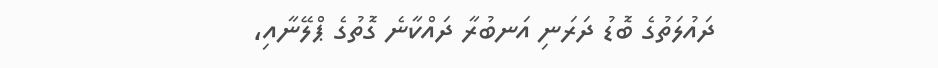ދައުލަތުގެ ބޮޑު ދަރަނި އަނބުރާ ދައްކާނެ ގޮތުގެ ޕްލޭނާއި،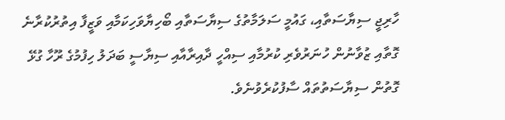ހާރިޖީ ސިޔާސަތާއި، ގައުމީ ސަލަމާތުގެ ސިޔާސަތާއި ބޯހިޔާވަހިކަމާއި ވަޒީފާ އިތުރުކުރާނެ ގޮތާއި ޒުވާނުން ހުނަރުވެރި ކުރުމާއި ސިއްހީ ދާއިރާއާއި ސިޔާސީ ބަދަލު ހިފުމުގެ ރޫހާ ގުޅޭ ގޮތުން ސިޔާސަތުތައް ސާފުކުރެވުނެވެ.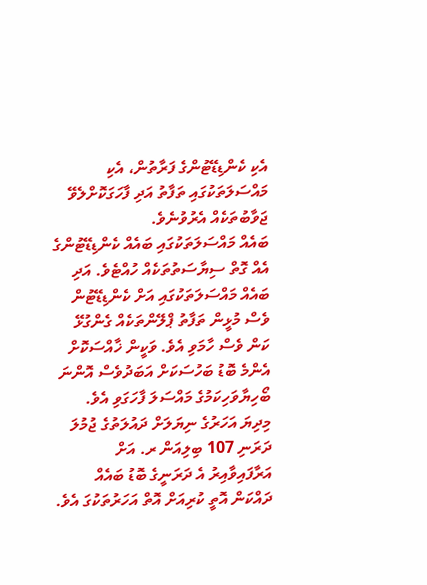އެކި ކެންޑިޑޭޓުންގެ ފަރާތުން، އެކި މައްސަލަތަކުގައި ތަފާތު އަދި ފާހަގަކޮށްލެވޭ ޖަވާބުތަކެއް އެރުވުނެވެ.
ބައެއް މައްސަލަތަކުގައި ބައެއް ކެންޑިޑޭޓުންގެ އެއް ގޮތް ސިޔާސަތުތަކެއް ހުއްޓެވެ. އަދި ބައެއް މައްސަލަތަކުގައި އަށް ކެންޑިޑޭޓުން ވެސް މުޅީން ތަފާތު ޕްލޭންތަކެއް ގެންގުޅޭ ކަން ވެސް ހާމަވި އެވެ. ވަކީން ޚާއްސަކޮށް އެންމެ ބޮޑު ބަހުސަކަށް އަބަދުވެސް އޮންނަ ބޯހިޔާވަހިކަމުގެ މައްސަލަ ފާހަގަވި އެވެ.
މިދިޔަ އަހަރުގެ ނިޔަލަށް ދައުލަތުގެ ޖުމުލަ ދަރަނި 107 ބިލިއަން ރ. އަށް އަރާފައިވާއިރު އެ ދަރަނީގެ ބޮޑު ބައެއް ދައްކަން އޮތީ ކުރިއަށް އޮތް އަހަރުތަކުގަ އެވެ.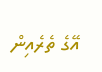އޭގެ ތެރެއިން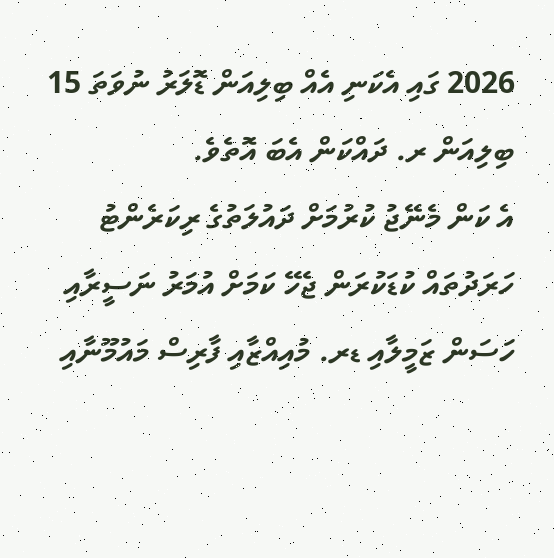2026 ގައި އެކަނި އެއް ބިލިއަން ޑޮލަރު ނުވަތަ 15 ބިލިއަން ރ. ދައްކަން އެބަ އޮތެވެ.
އެ ކަން މެނޭޖު ކުރުމަށް ދައުލަތުގެ ރިކަރެންޓު ހަރަދުތައް ކުޑަކުރަން ޖެހޭ ކަމަށް އުމަރު ނަސީރާއި ހަސަން ޒަމީލާއި ޑރ. މުއިއްޒާއި ފާރިސް މައުމޫނާއި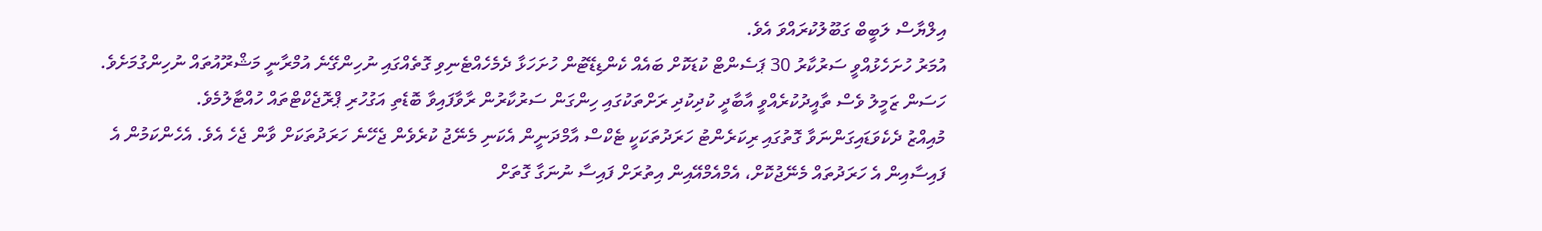އިލްޔާސް ލަބީބް ގަބޫލުކުރައްވަ އެވެ.
އުމަރު ހުށަހެޅުއްވީ ސަރުކާރު 30 ޕަސެންޓް ކުޑަކޮށް ބައެއް ކެންޑިޑޭޓުން ހުށަހަޅާ ދެމެހެއްޓެނިވި ގޮތެއްގައި ނުހިންގޭނެ އުމްރާނީ މަޝްރޫއުތައް ނުހިންގުމަށެވެ. ހަސަން ޒަމީލު ވެސް ތާއީދުކުރެއްވީ އާބާދީ ކުދިކުދި ރަށްތަކުގައި ހިންގަން ސަރުކާރުން ރާވާފައިވާ ބޮޑެތި އަގުހުރި ޕްރޮޖެކްޓްތައް ހުއްޓާލުމެވެ.
މުއިއްޒު ދެކެވަޑައިގަންނަވާ ގޮތުގައި ރިކަރެންޓު ހަރަދުތަކަކީ ޓެކްސް އާމްދަނީން އެކަނި މެނޭޖު ކުރެވެން ޖެހޭނެ ހަރަދުތަކަށް ވާން ޖެހެ އެވެ. އެހެންކަމުން އެ ފައިސާއިން އެ ހަރަދުތައް މެނޭޖުކޮށް، އެމްއެމްއޭއިން އިތުރަށް ފައިސާ ނުނަގާ ގޮތަށް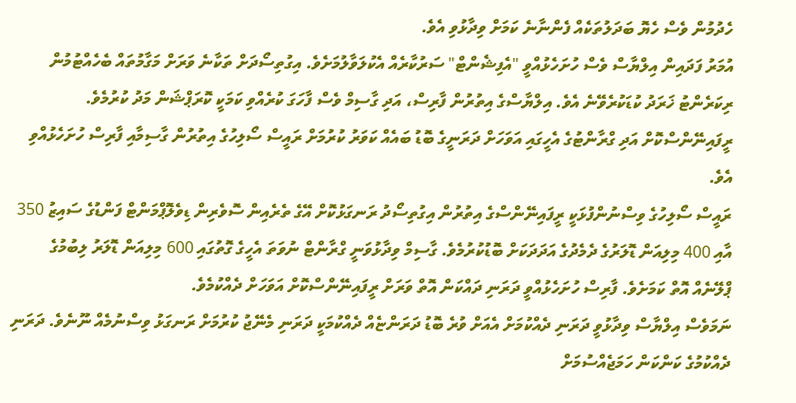ހެދުމުން ވެސް ހެޔޮ ބަދަލުތަކެއް ފެންނާނެ ކަމަށް ވިދާޅުވި އެވެ.
އުމަރު ފަދައިން އިލްޔާސް ވެސް ހުށަހެޅުއްވީ "އެފިޝެންޓް" ސަރުކާރެއް އެކުލަވާލުމަށެވެ. އިގުތިސޯދަށް ތަކާނެ ވަރަށް މަގާމުތައް ބެހެއްޓުމުން ރިކަރެންޓު ޚަރަދު ކުޑަކުރެވޭނެ އެވެ. އިލްޔާސްގެ އިތުރުން ފާރިސް، އަދި ގާސިމް ވެސް ފާހަގަ ކުރެއްވި ކަމަކީ ކޮރަޕްޝަން މަދު ކުރުމެވެ.
ރީފައިނޭންސްކޮށް އަދި ގްރާންޓުގެ އެހީގައި އަވަހަށް ދަރަނީގެ ބޮޑު ބައެއް ކަވަރު ކުރުމަށް ރައީސް ސޯލިހުގެ އިތުރުން ގާސިމާއި ފާރިސް ހުށަހެޅުއްވި އެވެ.
ރައީސް ސޯލިހުގެ ވިސްނުންފުޅަކީ ރީފައިނޭންސްގެ އިތުރުން އިގުތިސޯދު ރަނގަޅުކޮށް އޭގެ ތެރެއިން ސޮވެރިން ޑިވެލޮޕްމަންޓް ފަންޑުގެ ސައިޒު 350 އާއި 400 މިލިއަން ޑޮލަރުގެ ދެމެދުގެ އަދަދަކަށް ބޮޑުކުރުމެވެ. ގާސިމް ވިދާޅުވަނީ ގްރާންޓް ނުވަތަ އެހީގެ ގޮތުގައި 600 މިލިއަން ޑޮލަރު ލިބުމުގެ ޕްލޭނެއް އޮތް ކަމަށެވެ. ފާރިސް ހުށަހެޅުއްވީ ދަރަނި ދައްކަން އޮތް ވަރަށް ރީފައިނޭންސްކޮށް އަވަހަށް ދެއްކުމެވެ.
ނަމަވެސް އިލްޔާސް ވިދާޅުވީ ދަރަނި ދެއްކުމަށް އެއަށް ވުރެ ބޮޑު ދަރަންޏެއް ދެއްކުމަކީ ދަރަނި މެނޭޖު ކުރުމަށް ރަނގަޅު ވިސްނުމެއް ނޫނެވެ. ދަރަނި ދެއްކުމުގެ ކަންކަން ހަމަޖެއްސުމަށް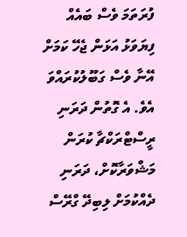ފުރަތަމަ ވެސް ބައެއް ފިޔަވަޅު އަޅަން ޖެހޭ ކަމަށް އޭނާ ވެސް ގަބޫލުކުރައްވަ އެވެ. އެ ގޮތުން ދަރަނި ރީސްޓްރަކްޗާ ކުރަން މަޝްވަރާކޮށް، ދަރަނި ދެއްކުމަށް ލިބިދޭ ގްރޭސް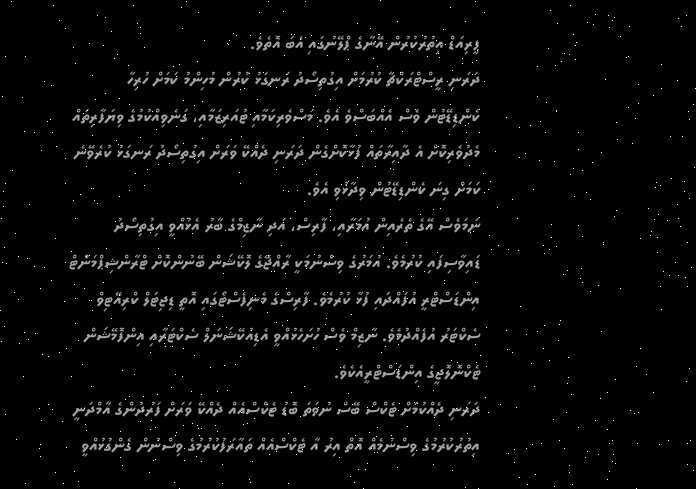ޕީރިއަޑް އިތުރުކުރުން އޭނާގެ ޕްލޭނުގައި އެބަ އޮތެވެ.
ދަރަނި ރީސްޓްރަކްޗާ ކުރުމަށް އިގުތިސޯދު ރަނގަޅު ކުރުން މުހިންމު ކަމަށް ހުރިހާ ކެންޑިޑޭޓުން ވެސް އެއްބަސްވެ އެވެ. މަސްވެރިކަމާއި ޓުއަރިޒަމާއި، ގަނެވިއްކުމުގެ ވިޔަފާރިތައް މެދުވެރިކޮށް އެ ދާއިރާތައް ފުޅާކޮށްގެން ދަރަނި ދެއްކޭ ވަރަށް އިގުތިސޯދު ރަނގަޅު ކުރެވޭނެ ކަމަށް ގިނަ ކެންޑިޑޭޓުން ވިދާޅުވި އެވެ.
ނަމަވެސް އޭގެ ތެރެއިން އުމަރާއި، ފާރިސް، އަދި ނާޒިމްގެ ބާރު އެޅުއްވީ އިގުތިސޯދު ޑައިވާސިފައި ކުރުމެވެ. އުމަރުގެ ވިސްނުމަކީ ރާއްޖޭގެ ލޮކޭޝަން ބޭނުންކޮށް ޓްރާންޝިޕްމަންޓް އިންޑަސްޓްރީ އުފައްދައި ފުޅާ ކުރުމެވެ. ފާރިސްގެ މެނިފެސްޓޯގައި އޮތީ ޑިޖިޓަލް ކްރިއޭޓިވް ސެކްޓަރު އުފެއްދުމެވެ. ނާޒިމް ވެސް ހުށަހެޅުއްވީ އެޑިއުކޭޝަނަލް ސެކްޓަރާއި އިންފޮމޭޝަން ޓެކްނޮލޮޖީގެ އިންޑަސްޓްރީއެކެވެ.
ދަރަނި ދެއްކުމަށް ޓެކްސް ބޭސް ނުވަތަ ބޮޑު ޓެކްސްއެއް ދެއްކޭ ވަރަށް ފަރުދުންގެ އާމްދަނީ އިތުރުކުރުމުގެ ވިސްނުމެއް އޮތް އިރު އާ ޓެކްސްއެއް ތައާރަފުކުރުމުގެ ވިސްނުން ގެންގުޅުއްވީ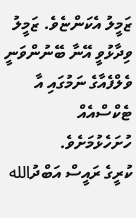ޒަމީލު އެކަންޏެވެ. ޒަމީލު ވިދާޅުވީ އޭނާ ބޭނުންވަނީ ވެލްފެއާގެ ނަމުގައި އާ ޓެކްސްއެއް ހުށަހެޅުމަށެވެ.
ކުރީގެ ރައީސް އަބްދުالله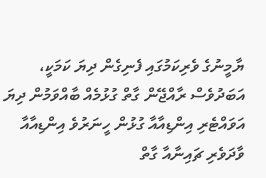ޔާމީނުގެ ވެރިކަމުގައި ފެނިގެން ދިޔަ ކަމަކީ، އަބަދުވެސް ރާއްޖޭން ގާތް ގުޅުމެއް ބާއްވަމުން ދިޔަ އަވައްޓެރި އިންޑިއާއާ ގުޅުން ހީނަރުވެ އިންޑިއާއާ ވާދަވެރި ޗައިނާއާ ގާތް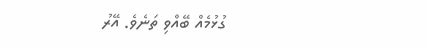ގުޅުމެއް ބޭއްވި ތަނެވެ. އޭރު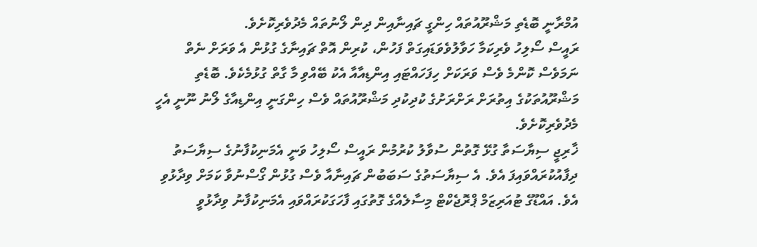އުމްރާނީ ބޮޑެތި މަޝްރޫއުތައް ހިންގީ ޗައިނާއިން ދިން ލޯނުތައް މެދުވެރިކޮށެވެ.
ރައީސް ސޯލިހު ވެރިކަމާ ހަވާލުވެވަޑައިގަތް ފަހުން، ކުރިން އޮތް ޗައިނާގެ ގުޅުން އެ ވަރަށް ނެތް ނަމަވެސް ކޮންމެ ވެސް ވަރަކަށް ހިފަހައްޓައި އިންޑިއާއާ އެކު ބޭއްވި މާ ގާތް ގުޅުމެކެވެ. ބޮޑެތި މަޝްރޫއުތަކުގެ އިތުރަށް ރަށްރަށުގެ ކުދިކުދި މަޝްރޫއުތައް ވެސް ހިންގަނީ އިންޑިއާގެ ލޯނު ނޫނީ އެހީ މެދުވެރިކޮށެވެ.
ޚާރިޖީ ސިޔާސަތާ ގުޅޭ ގޮތުން ސުވާލު ކުރުމުން ރައީސް ސޯލިހު ވަނީ އެމަނިކުފާނުގެ ސިޔާސަތު ދިފާއުކުރައްވައިފަ އެވެ. އެ ސިޔާސަތުގެ ސަބަބުން ޗައިނާއާ ވެސް ގުޅުން ގޯސްނުވާ ކަމަށް ވިދާޅުވި އެވެ. އައްޑޫގެ ޓުއަރިޒަމް ޕްރޮޖެކްޓް މިސާލެއްގެ ގޮތުގައި ފާހަގަކުރައްވައި އެމަނިކުފާނު ވިދާޅުވީ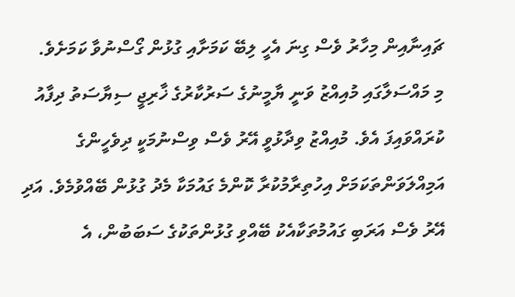ޗައިނާއިން މިހާރު ވެސް ގިނަ އެހީ ލިބޭ ކަމަށާއި ގުޅުން ގޯސްނުވާ ކަމަށެވެ.
މި މައްސަލާގައި މުއިއްޒު ވަނީ ޔާމީނުގެ ސަރުކާރުގެ ޚާރިޖީ ސިޔާސަތު ދިފާއު ކުރައްވައިފަ އެވެ. މުއިއްޒު ވިދާޅުވީ އޭރު ވެސް ވިސްނުމަކީ ދިވެހީންގެ އަމިއްލަވަންތަކަމަށް އިހުތިރާމުކުރާ ކޮންމެ ގައުމަކާ މެދު ގުޅުން ބޭއްވުމެވެ. އަދި އޭރު ވެސް އަރަބި ގައުމުތަކާއެކު ބޭއްވި ގުޅުންތަކުގެ ސަބަބުން، އެ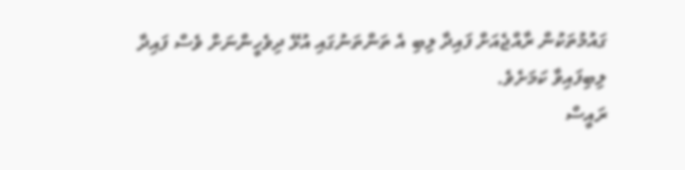ގައުމުތަކުން ރާއްޖެއަށް ފައިދާ ލިބި އެ ތަންތަނުގައި އުޅޭ ދިވެހީންނަށް ވެސް ފައިދާ ލިބިފައިވާ ކަމަށެވެ.
ރައީސް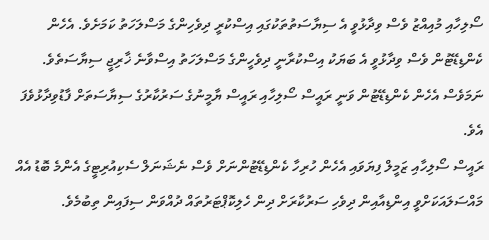ސޯލިހާއި މުއިއްޒު ވެސް ވިދާޅުވީ އެ ސިޔާސަތުތަކުގައި އިސްކުރީ ދިވެހިންގެ މަސްލަހަތު ކަމަށެވެ. އެހެން ކެންޑިޑޭޓުން ވެސް ވިދާޅުވީ އެ ބަޔަކު އިސްކުރާނީ ދިވެހީންގެ މަސްލަހަތު އިސްވާނެ ޚާރިޖީ ސިޔާސަތެވެ. ނަމަވެސް އެހެން ކެންޑިޑޭޓުން ވަނީ ރައީސް ސޯލިހާއި ރައީސް ޔާމީނުގެ ސަރުކާރުގެ ސިޔާސަތަށް ފާޑުވިދާޅުވެފަ އެވެ.
ރައީސް ސޯލިހާއި ޒަމީލް ފިޔަވައި އެހެން ހުރިހާ ކެންޑިޑޭޓުންނަށް ވެސް ނެޝަނަލް ސެކިއުރިޓީގެ އެންމެ ބޮޑު އެއް މައްސަލައަކަށްވީ އިންޑިއާއިން ދިވެހި ސަރުކާރަށް ދިން ހެލިކޮޕްޓަރުތައް ދުއްވަން ސިފައިން ތިބުމެވެ.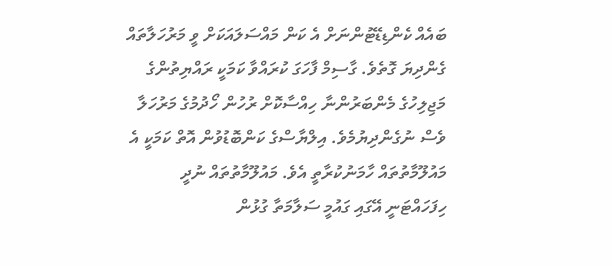ބައެއް ކެންޑިޑޭޓުންނަށް އެ ކަން މައްސަލައަކަށް ވީ މަރުހަލާތައް ގެންދިޔަ ގޮތެވެ. ގާސިމް ފާހަގަ ކުރައްވާ ކަމަކީ ރައްޔިތުންގެ މަޖިލިހުގެ މެންބަރުންނާ ހިއްސާކޮށް ރުހުން ހޯދުމުގެ މަރުހަލާ ވެސް ނުގެންދިޔުމެވެ. އިލްޔާސްގެ ކަންބޮޑުވުން އޮތް ކަމަކީ އެ މައުލޫމާތުތައް ހާމަނުކުރާތީ އެވެ. މައުލޫމާތުތައް ނުދީ ހިފަހައްޓަނީ އޭގައި ގައުމީ ސަލާމަތާ ގުޅުން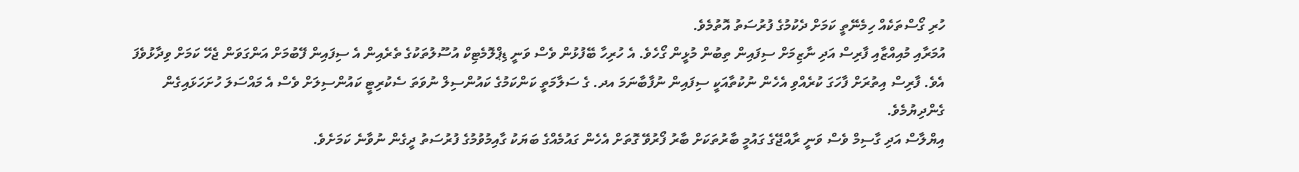ހުރި ގޯސްތަކެއް ހިމެނޭތީ ކަމަށް ދެކުމުގެ ފުރުސަތު އޮތުމެވެ.
އުމަރާއި މުއިއްޒާއި ފާރިސް އަދި ނާޒިމަށް ސިފައިން ތިބުން މުޅީން ގޯހެވެ. އެ ހުރިހާ ބޭފުޅުން ވެސް ވަނީ ޑިޕްލޮމެޓިކް އުސޫލުތަކުގެ ތެރެއިން އެ ސިފައިން ފޭބުމަށް އަންގަވަން ޖެހޭ ކަމަށް ވިދާޅުވެފަ އެވެ. ފާރިސް އިތުރަށް ފާހަގަ ކުރެއްވި އެހެން ނުކުތާއަކީ ސިފައިން ނުފާބާނަމަ އދ. ގެ ސަލާމަތީ ކަންކަމުގެ ކައުންސިލް ނުވަތަ ސެކުރިޓީ ކައުންސިލަށް ވެސް އެ މައްސަލަ ހުށަހަޅައިގެން ގެންދިޔުމެވެ.
އިޔްލާސް އަދި ގާސިމް ވެސް ވަނީ ރާއްޖޭގެ ގައުމީ ބާރުތަކަށް ބާރު ފޯރުވޭ ގޮތަށް އެހެން ގައުމެއްގެ ބަޔަކު ގާއިމުވުމުގެ ފުރުސަތު ދީގެން ނުވާނެ ކަމަށެވެ.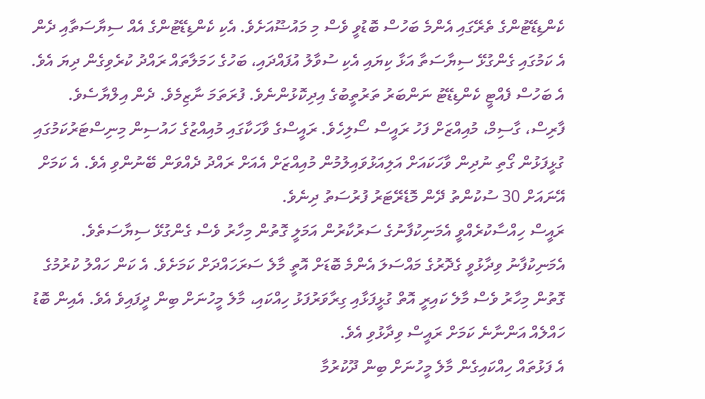ކެންޑިޑޭޓުންގެ ތެރޭގައި އެންމެ ބަހުސް ބޮޑުވީ ވެސް މި މައުޟޫއަށެވެ. އެކި ކެންޑިޑޭޓުންގެ އެއް ސިޔާސަތާއި ދެން އެ ކަމުގައި ގެންގުޅޭ ސިޔާސަތާ އަޅާ ކިޔައި އެކި ސުވާލު އުފައްދައި، ބަހުގެ ހަމަލާތައް ރައްދު ކުރެވިގެން ދިޔަ އެވެ.
އެ ބަހުސް ފެއްޓީ ކެންޑިޑޭޓު ނަންބަރު ތަރުތީބުގެ އިދިކޮޅުންނެވެ. ފުރަތަމަ ނާޒިމެވެ. ދެން އިލްޔާސެވެ. ފާރިސް، ގާސިމް، މުއިއްޒަށް ފަހު ރައީސް ސޯލިހެވެ. ރައީސްގެ ވާހަކާގައި މުއިއްޒުގެ ހައުސިން މިނިސްޓަރުކަމުގައި ގުޅީފަޅުން ގޯތި ނުދިން ވާހަކައަށް އަލިއަޅުވައިލުމުން މުއިއްޒަށް އެއަށް ރައްދު ދެއްވަން ބޭނުންވި އެވެ. އެ ކަމަށް އޭނައަށް 30 ސުކުންތު ދޭން މޮޑެރޭޓަރު ފުރުސަތު ދިނެވެ.
ރައީސް ހިއްސާކުރެއްވީ އެމަނިކުފާނުގެ ސަރުކާރުން އަމަލީ ގޮތުން މިހާރު ވެސް ގެންގުޅޭ ސިޔާސަތެވެ. އެމަނިކުފާނު ވިދާޅުވީ ގެދޮރުގެ މައްސަލަ އެންމެ ބޮޑަށް އޮތީ މާލެ ސަރަހައްދަށް ކަމަށެވެ. އެ ކަން ހައްލު ކުރުމުގެ ގޮތުން މިހާރު ވެސް މާލެ ކައިރީ އޮތް ގުޅީފަޅާއި ގިރާވަރުފަޅު ހިއްކައި، މާލެ މީހުނަށް ބިން ދީފައިވެ އެވެ. އެއިން ބޮޑު ހައްލެއް އަންނާނެ ކަމަށް ރައީސް ވިދާޅުވި އެވެ.
އެ ފަޅުތައް ހިއްކައިގެން މާލެ މީހުނަށް ބިން ދޫކުރުމާ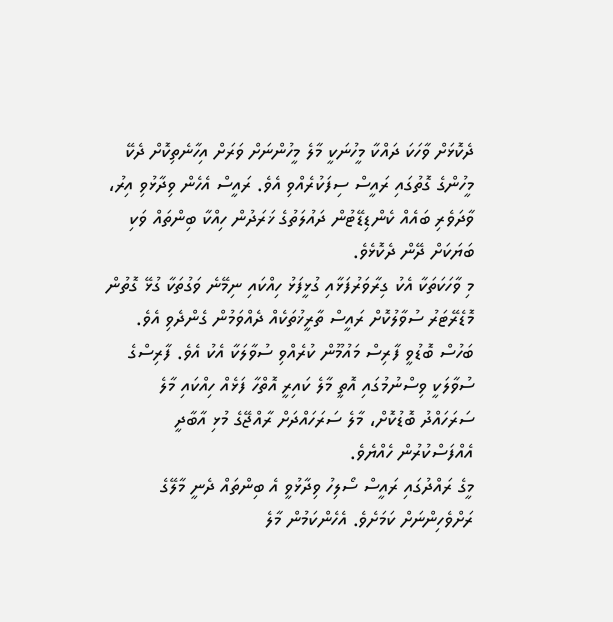ދެކޮޅަށް ވާހަކަ ދައްކާ މީހުނަކީ މާލެ މީހުންނަށް ވަރަށް އިހާނެތިކޮށް ދެކޭ މީހުންގެ ގޮތުގައި ރައީސް ސިފަކުރެއްވި އެވެ. ރައީސް އެހެން ވިދާޅުވި އިރު، ވާދަވެރި ބައެއް ކެންޑިޑޭޓުން ދައުލަތުގެ ޚަރަދުން ހިއްކާ ބިންތައް ވަކި ބަޔަކަށް ދޭން ދެކޮޅެވެ.
މި ވާހަކަތަކާ އެކު ގިރާވަރުފަޅާއި ގުޅީފަޅު ހިއްކައި ނިމޭނެ ވަގުތަކާ ގުޅޭ ގޮތުން މޮޑެރޭޓަރު ސުވާލުކޮށް ރައީސް ތާރީޚުތަކެއް ދެއްވަމުން ގެންދެވި އެވެ. ބަހުސް ބޮޑުވީ ފާރިސް މައުމޫން ކުރެއްވި ސުވާލަކާ އެކު އެވެ. ފާރިސްގެ ސުވާލަކީ ވިސްނުމުގައި އޮތީ މާލެ ކައިރީ އޮތްހާ ފަޅެއް ހިއްކައި މާލެ ސަރަހައްދު ބޮޑުކޮށް، މާލެ ސަރަހައްދަށް ރާއްޖޭގެ މުޅި އާބާދީ އެއްފަސްކުރުން ހެއްޔެވެ.
މީގެ ރައްދުގައި ރައީސް ސޯލިހު ވިދާޅުވީ އެ ބިންތައް ދެނީ މާލޭގެ ރަށްވެހިންނަށް ކަމަށެވެ. އެހެންކަމުން މާލެ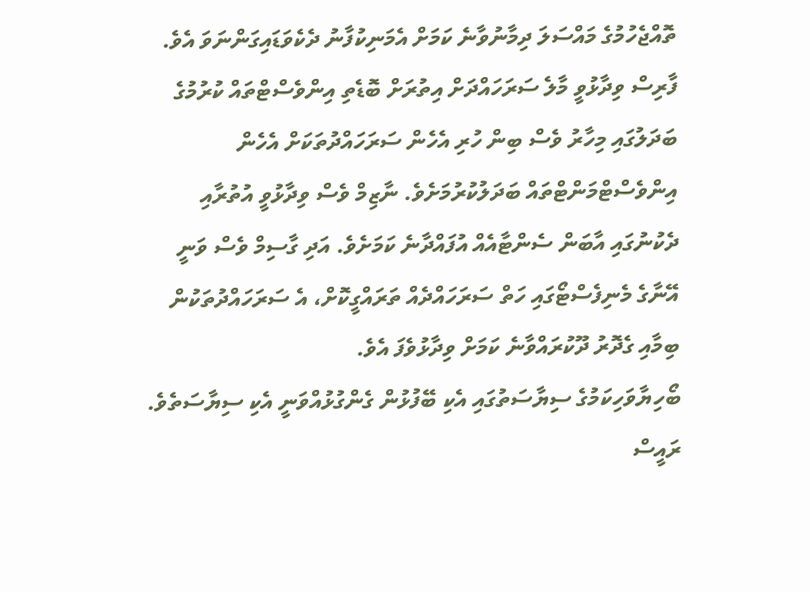ތޮއްޖެހުމުގެ މައްސަލަ ދިމާނުވާނެ ކަމަށް އެމަނިކުފާނު ދެކެވަޑައިގަންނަވަ އެވެ.
ފާރިސް ވިދާޅުވީ މާލެ ސަރަހައްދަށް އިތުރަށް ބޮޑެތި އިންވެސްޓްތައް ކުރުމުގެ ބަދަލުގައި މިހާރު ވެސް ބިން ހުރި އެހެން ސަރަހައްދުތަކަށް އެހެން އިންވެސްޓްމަންޓްތައް ބަދަލުކުރުމަށެވެ. ނާޒިމް ވެސް ވިދާޅުވީ އުތުރާއި ދެކުނުގައި އާބަން ސެންޓާއެއް އުފައްދާނެ ކަމަށެވެ. އަދި ގާސިމް ވެސް ވަނީ އޭނާގެ މެނިފެސްޓޯގައި ހަތް ސަރަހައްދެއް ތަރައްގީކޮށް، އެ ސަރަހައްދުތަކުން ބިމާއި ގެދޮރު ދޫކުރައްވާނެ ކަމަށް ވިދާޅުވެފަ އެވެ.
ބޯހިޔާވަހިކަމުގެ ސިޔާސަތުގައި އެކި ބޭފުޅުން ގެންގުޅުއްވަނީ އެކި ސިޔާސަތެވެ. ރައީސް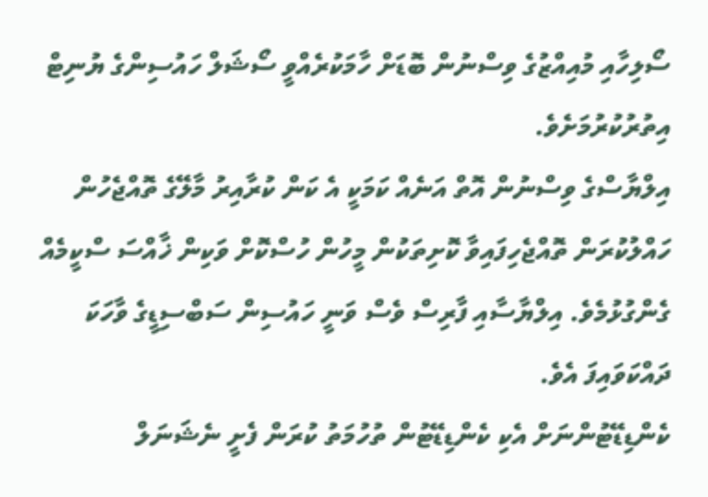ސޯލިހާއި މުއިއްޒުގެ ވިސްނުން ބޮޑަށް ހާމަކުރެއްވީ ސޯޝަލް ހައުސިންގެ ޔުނިޓް އިތުރުކުރުމަށެވެ.
އިލްޔާސްގެ ވިސްނުން އޮތް އަނެއް ކަމަކީ އެ ކަން ކުރާއިރު މާލޭގެ ތޮއްޖެހުން ހައްލުކުރަން ތޮއްޖެހިފައިވާ ކޮށިތަކުން މީހުން ހުސްކޮށް ވަކިން ޚާއްސަ ސްކީމެއް ގެންގުޅުމެވެ. އިލްޔާސާއި ފާރިސް ވެސް ވަނީ ހައުސިން ސަބްސިޑީގެ ވާހަކަ ދައްކަވައިފަ އެވެ.
ކެންޑިޑޭޓުންނަށް އެކި ކެންޑިޑޭޓުން ތުހުމަތު ކުރަން ފެށީ ނެޝަނަލް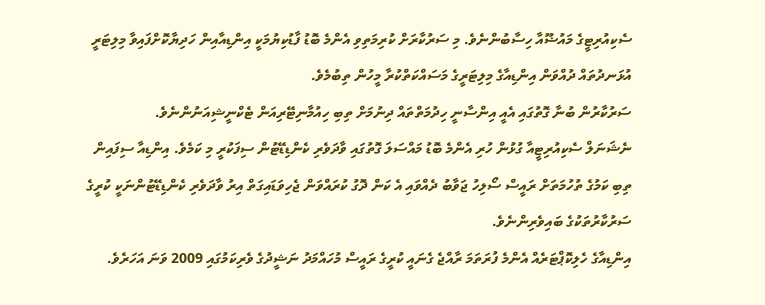ސެކިއުރިޓީގެ މައުޟޫއާ ހިސާބުންނެވެ. މި ސަރުކާރަށް ކުރިމަތިވި އެންމެ ބޮޑު ފާޑުކިޔުމަކީ އިންޑިއާއިން ހަދިޔާކޮށްފައިވާ މިލިޓަރީ އުޅަނދުތައް ދުއްވަން އިންޑިއާގެ މިލިޓަރީގެ މަސައްކަތްކުރާ މީހުން ތިބުމެވެ.
ސަރުކާރުން ބުނާ ގޮތުގައި އެއީ އިންސާނީ ހިދުމަތްތައް ދިނުމަށް ތިބި ހިއުމާނިޓޭރިއަން ޓެކްނީޝިއަނުންނެވެ.
ނެޝަނަލް ސެކިއުރިޓީއާ ގުޅުން ހުރި އެންމެ ބޮޑު މައްސަލަ ގޮތުގައި ވާދަވެރި ކެންޑިޑޭޓުން ސިފަކުރީ މި ކަމެވެ. އިންޑިއާ ސިފައިން ތިބި ކަމުގެ ތުހުމަތަށް ރައީސް ސޯލިހު ޖަވާބު ދެއްވައި އެ ކަން ދޮގު ކުރައްވަން ޖެހިވަޑައިގަތް އިރު ވާދަވެރި ކެންޑިޑޭޓުންނަކީ ކުރީގެ ސަރުކާރުތަކުގެ ބައިވެރިންނެވެ.
އިންޑިއާގެ ހެލިކޮޕްޓަރެއް އެންމެ ފުރަތަމަ ރާއްޖެ ގެނައީ ކުރީގެ ރައީސް މުހައްމަދު ނަޝީދުގެ ވެރިކަމުގައި 2009 ވަނަ އަހަރެވެ.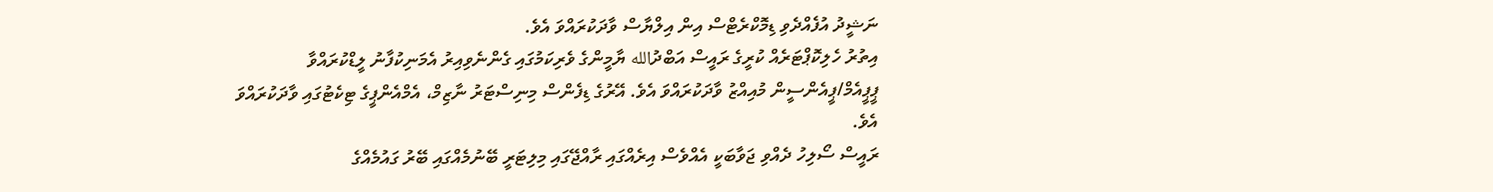ނަޝީދު އުފެއްދެވި ޑިމޮކްރެޓްސް އިން އިލްޔާސް ވާދަކުރައްވަ އެވެ.
އިތުރު ހެލިކޮޕްޓަރެއް ކުރީގެ ރައީސް އަބްދުالله ޔާމީންގެ ވެރިކަމުގައި ގެންނެވިއިރު އެމަނިކުފާނު ލީޑްކުރައްވާ ޕީޕީއެމް/ޕީއެންސީން މުއިއްޒު ވާދަކުރައްވަ އެވެ. އޭރުގެ ޑިފެންސް މިނިސްޓަރު ނާޒިމް، އެމްއެންޕީގެ ޓިކެޓުގައި ވާދަކުރައްވަ އެވެ.
ރައީސް ސޯލިހު ދެއްވި ޖަވާބަކީ އެއްވެސް އިރެއްގައި ރާއްޖޭގައި މިލިޓަރީ ބޭނުމެއްގައި ބޭރު ގައުމެއްގެ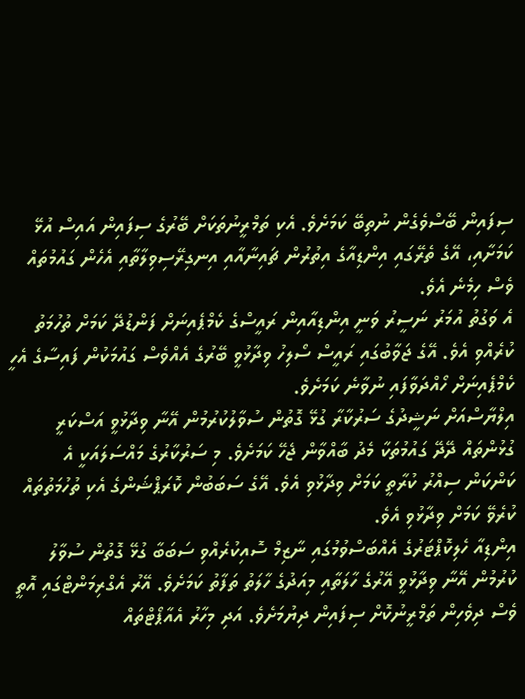ސިފައިން ބޭސްވެގެން ނުތިބޭ ކަމަށެވެ. އެކި ތަމްރީނުތަކަށް ބޭރުގެ ސިފައިން އައިސް އުޅޭ ކަމަށާއި، އޭގެ ތެރޭގައި އިންޑިއާގެ އިތުރުން ޗައިނާއާއި އިނގިރޭސިވިލާތާއި އެހެން ގައުމުތައް ވެސް ހިމެނެ އެވެ.
އެ ވަގުތު އުމަރު ނަސީރު ވަނީ އިންޑިއާއިން ރައީސްގެ ކެމްޕެއިނަށް ފަންޑުދޭ ކަމަށް ތުހުމަތު ކުރެއްވި އެވެ. އޭގެ ޖަވާބުގައި ރައީސް ސޯލިހު ވިދާޅުވީ ބޭރުގެ އެއްވެސް ގައުމަކުން ފައިސާގެ އެހީ ކެމްޕެއިނަށް ހޯއްދަވާފައި ނުވާނެ ކަމަށެވެ.
އިލްޔާސްއަށް ނަޝީދުގެ ސަރުކާރާ ގުޅޭ ގޮތުން ސުވާލުކުރުމުން އޭނާ ވިދާޅުވީ އަސްކަރީ ގުޅުންތައް ދޭދޭ ގައުމުތަކާ މެދު ބާއްވާން ޖެހޭ ކަމަށެވެ. މި ސަރުކާރުގެ މައްސަލައަކީ އެ ކަންކަން ސިއްރު ކުރާތީ ކަމަށް ވިދާޅުވި އެވެ. އޭގެ ސަބަބުން ކޮރަޕްޝަންގެ އެކި ތުހުމަތުތައް ކުރެވޭ ކަމަށް ވިދާޅުވި އެވެ.
އިންޑިއާ ހެލިކޮޕްޓަރުގެ އެއްބަސްވުމުގައި ނާޒިމް ސޮއިކުރެއްވި ސަބަބާ ގުޅޭ ގޮތުން ސުވާލު ކުރުމުން އޭނާ ވިދާޅުވީ އޭރުގެ ހާލަތާއި މިއަދުގެ ހާލަތު ތަފާތު ކަމަށެވެ. އޭރު އެގްރިމަންޓްގައި އޮތީ ވެސް ދިވެހިން ތަމްރީނުކޮށް ސިފައިން ދިޔުމަށެވެ. އަދި މިހާރު އެއާޕޯޓްތައް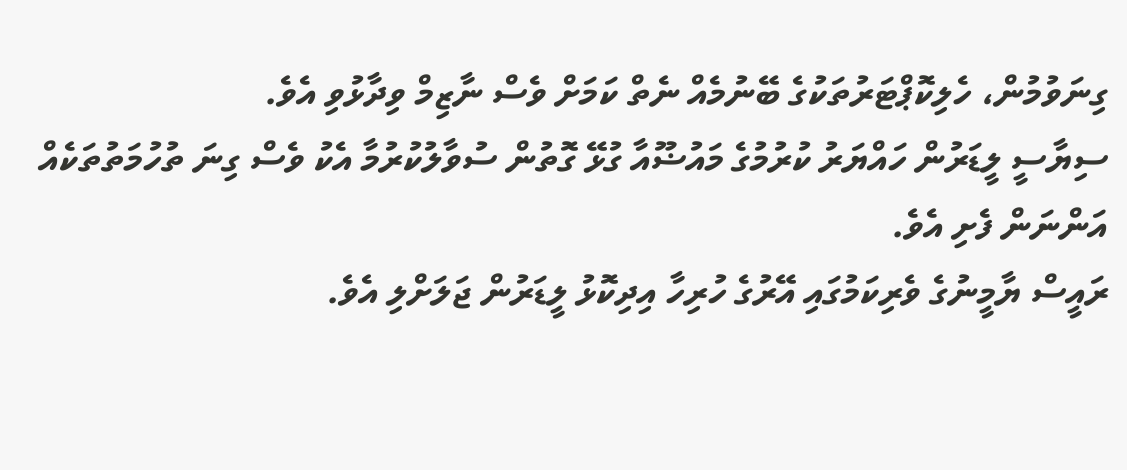ގިނަވުމުން، ހެލިކޮޕްޓަރުތަކުގެ ބޭނުމެއް ނެތް ކަމަށް ވެސް ނާޒިމް ވިދާޅުވި އެވެ.
ސިޔާސީ ލީޑަރުން ހައްޔަރު ކުރުމުގެ މައުޟޫއާ ގުޅޭ ގޮތުން ސުވާލުކުރުމާ އެކު ވެސް ގިނަ ތުހުމަތުތަކެއް އަންނަން ފެށި އެވެ.
ރައީސް ޔާމީނުގެ ވެރިކަމުގައި އޭރުގެ ހުރިހާ އިދިކޮޅު ލީޑަރުން ޖަލަށްލި އެވެ.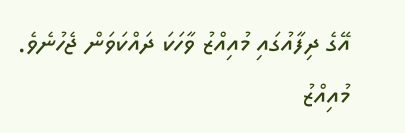އޭގެ ދިފާއުގައި މުއިއްޒު ވާހަކަ ދައްކަވަން ޖެހުނެވެ. މުއިއްޒު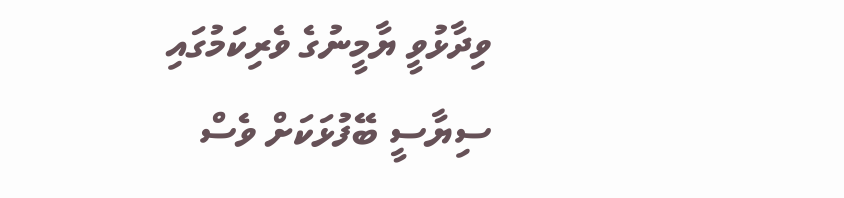ވިދާޅުވީ ޔާމީނުގެ ވެރިކަމުގައި ސިޔާސީ ބޭފުޅަކަށް ވެސް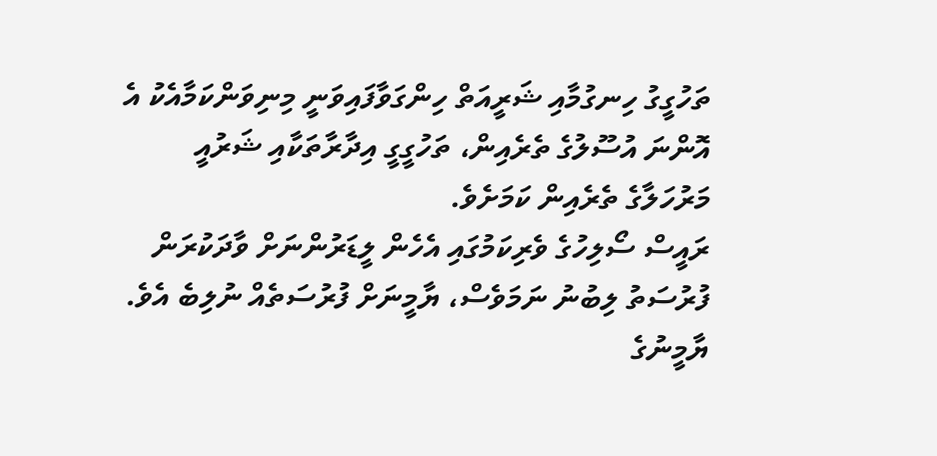ތަހުގީގު ހިނގުމާއި ޝަރީއަތް ހިންގަވާފައިވަނީ މިނިވަންކަމާއެކު އެ އޮންނަ އުސޫލުގެ ތެރެއިން، ތަހުގީގީ އިދާރާތަކާއި ޝަރުއީ މަރުހަލާގެ ތެރެއިން ކަމަށެވެ.
ރައީސް ސޯލިހުގެ ވެރިކަމުގައި އެހެން ލީޑަރުންނަށް ވާދަކުރަން ފުރުސަތު ލިބުނު ނަމަވެސް، ޔާމީނަށް ފުރުސަތެއް ނުލިބެ އެވެ. ޔާމީނުގެ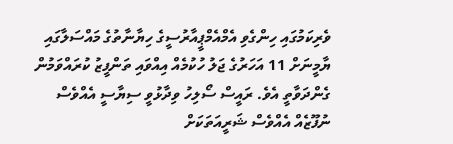ވެރިކަމުގައި ހިންގެވި އެމްއެމްޕީއާރުސީގެ ހިޔާނާތުގެ މައްސަލާގައި ޔާމީނަށް 11 އަހަރުގެ ޖަލު ހުކުމެއް އިއްވައި ތަންފީޒު ކުރައްވަމުން ގެންދަވާތީ އެވެ. ރައީސް ސޯލިހު ވިދާޅުވީ ސިޔާސީ އެއްވެސް ނުފޫޒެއް އެއްވެސް ޝަރީއަތަކަށް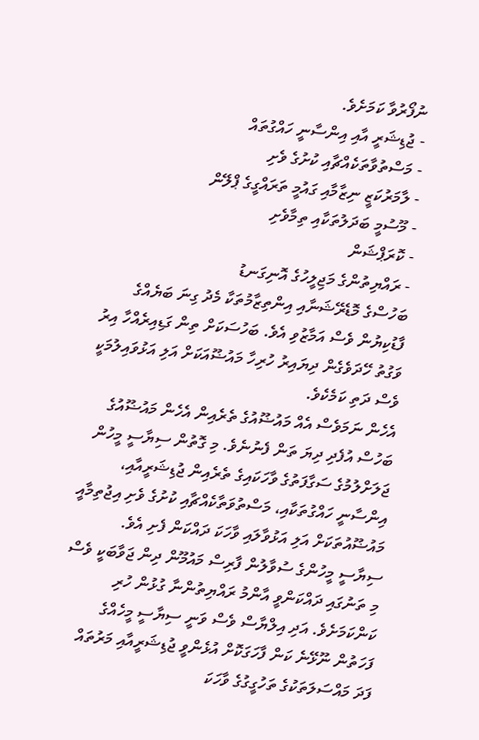ނުފޯރުވާ ކަމަށެވެ.
- ޖުޑިޝަރީ އާއި އިންސާނީ ހައްގުތައް
- މަސްތުވާތަކެއްޗާއި ކުށުގެ ވެށި
- ލާމަރުކަޒީ ނިޒާމާއި ގައުމީ ތަރައްގީގެ ޕްލޭން
- މޫސުމީ ބަދަލުތަކާއި ތިމާވެށި
- ކޮރަޕްޝަން
- ރައްޔިތުންގެ މަޖިލީހުގެ އޮނިގަނޑު
ބަހުސްގެ މޮޑެރޭޝަނާއި އިންތިޒާމުތަކާ މެދު ގިނަ ބަޔެއްގެ ފާޑުކިޔުން ވެސް އަމާޒުވި އެވެ. ބަހުސަކަށް ތިން ގަޑިއިރެއްހާ އިރު ވަގުތު ހޭދަވެގެން ދިޔައިރު ހުރިހާ މައުޟޫއަކަށް އަލި އަޅުވައިލުމަކީ ވެސް ދަތި ކަމެކެވެ.
އެހެން ނަމަވެސް އެއް މައުޟޫއުގެ ތެރެއިން އެހެން މައުޟޫއުގެ ބަހުސް އުފެދި ދިޔަ ތަން ފެނުނެވެ. މި ގޮތުން ސިޔާސީ މީހުން ޖަލަށްލުމުގެ ސަގާފަތުގެ ވާހަކައިގެ ތެރެއިން ޖުޑިޝަރީއާއި، އިންސާނީ ހައްގުތަކާއި، މަސްތުވަތާކެއްޗާއި ކުށުގެ ވެށި އިޖުތިމާއީ މައުޟޫއުތަކަށް އަލި އަޅުވާލައި ވާހަކަ ދައްކަން ފެށި އެވެ.
ސިޔާސީ މީހުންގެ ސުވާލުން ފާރިސް މައުމޫން ދިން ޖަވާބަކީ ވެސް މި ތަނުގައި ދައްކަންވީ އާންމު ރައްޔިތުންނާ ގުޅުން ހުރި ކަންކަމަށެވެ. އަދި އިލްޔާސް ވެސް ވަނީ ސިޔާސީ މީހެއްގެ ފަހަތުން ނޫޅޭނެ ކަން ފާހަގަކޮށް އުޅެންވީ ޖުޑިޝަރީއާއި މަރުތައް ފަދަ މައްސަލަތަކުގެ ތަހުގީގުގެ ވާހަކަ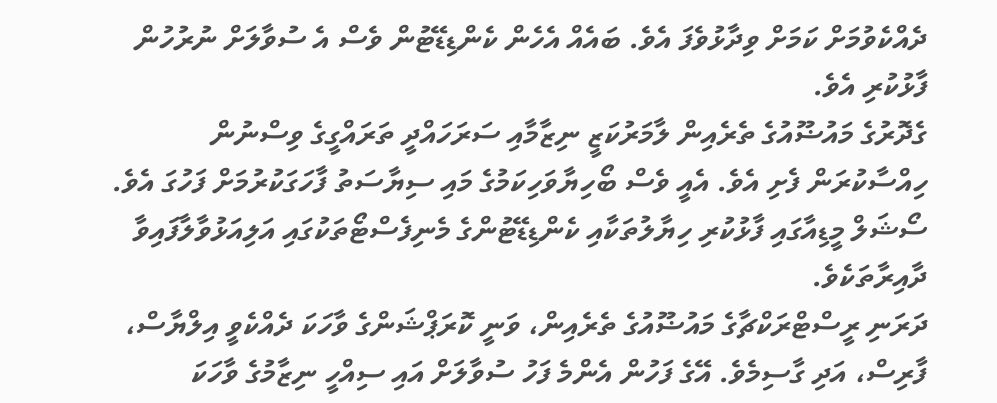ދެއްކެވުމަށް ކަމަށް ވިދާޅުވެފަ އެވެ. ބައެއް އެހެން ކެންޑިޑޭޓުން ވެސް އެ ސުވާލަށް ނުރުހުން ފާޅުކުރި އެވެ.
ގެދޮރުގެ މައުޟޫއުގެ ތެރެއިން ލާމަރުކަޒީ ނިޒާމާއި ސަރަހައްދީ ތަރައްގީގެ ވިސްނުން ހިއްސާކުރަން ފެށި އެވެ. އެއީ ވެސް ބޯހިޔާވަހިކަމުގެ މައި ސިޔާސަތު ފާހަގަކުރުމަށް ފަހުގަ އެވެ. ސޯޝަލް މީޑިއާގައި ފާޅުކުރި ހިޔާލުތަކާއި ކެންޑިޑޭޓުންގެ މެނިފެސްޓޯތަކުގައި އަލިއަޅުވާލާފައިވާ ދާއިރާތަކެވެ.
ދަރަނި ރީސްޓްރަކްޗާގެ މައުޟޫއުގެ ތެރެއިން، ވަނީ ކޮރަޕްޝަންގެ ވާހަކަ ދެއްކެވީ އިލްޔާސް، ފާރިސް، އަދި ގާސިމެވެ. އޭގެ ފަހުން އެންމެ ފަހު ސުވާލަށް އައި ސިއްހީ ނިޒާމުގެ ވާހަކަ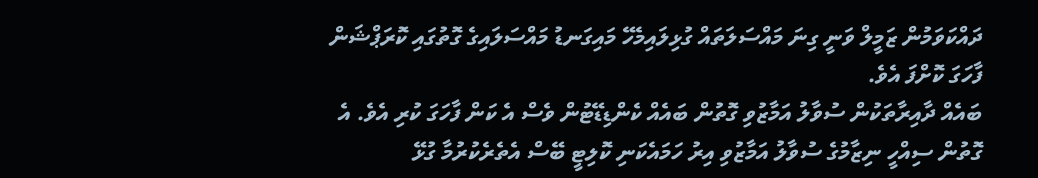ދައްކަވަމުން ޒަމީލް ވަނީ ގިނަ މައްސަލަތައް ގުޅިލައިމެހޭ މައިގަނޑު މައްސަލައިގެ ގޮތުގައި ކޮރަޕްޝަން ފާހަގަ ކޮށްފަ އެވެ.
ބައެއް ދާއިރާތަކުން ސުވާލު އަމާޒުވި ގޮތުން ބައެއް ކެންޑިޑޭޓުން ވެސް އެ ކަން ފާހަގަ ކުރި އެވެ. އެ ގޮތުން ސިއްހީ ނިޒާމުގެ ސުވާލު އަމާޒުވި އިރު ހަމައެކަނި ކޮލިޓީ ބޭސް އެތެރެކުރުމާ ގުޅޭ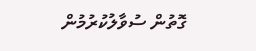ގޮތުން ސުވާލުކުރުމުން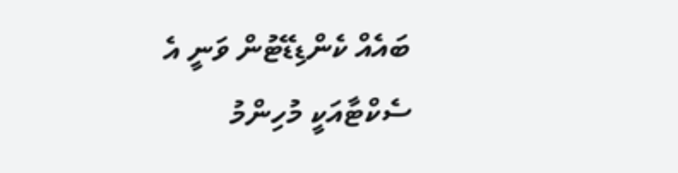ބައެއް ކެންޑިޑޭޓުން ވަނީ އެ ސެކްޓާއަކީ މުހިންމު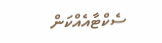ސެކްޓާއެއްކަން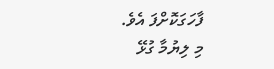ފާހަގަކޮށްފަ އެވެ.
މި ލިޔުމާ ގުޅޭ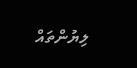ލިޔުންތައް